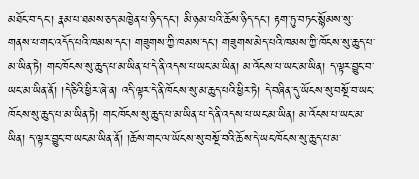མཐོང་བ་དང་། རྣམ་པ་ཐམས་ཅད་མཁྱེན་པ་ཉིད་དང་། མི་ཉམ་པའི་ཆོས་ཉིད་དང་། རྟག་ཏུ་བཏང་སྙོམས་སུ་གནས་པ་གང་འདོད་པའི་ཁམས་དང་། གཟུགས་ཀྱི་ཁམས་དང་། གཟུགས་མེད་པའི་ཁམས་ཀྱི་ཁོངས་སུ་ཆུད་པ་མ་ཡིན་ཏེ། གང་ཁོངས་སུ་ཆུད་པ་མ་ཡིན་པ་དེ་ནི་འདས་པ་ཡང་མ་ཡིན། མ་འོངས་པ་ཡང་མ་ཡིན། ད་ལྟར་བྱུང་བ་ཡང་མ་ཡིན་ནོ། །དེ་ཅིའི་ཕྱིར་ཞེ་ན། འདི་ལྟར་དེ་ནི་ཁོངས་སུ་མ་ཆུད་པའི་ཕྱིར་ཏེ། དེ་བཞིན་དུ་ཡོངས་སུ་བསྔོ་བ་ཡང་ཁོངས་སུ་ཆུད་པ་མ་ཡིན་ཏེ། གང་ཁོངས་སུ་ཆུད་པ་མ་ཡིན་པ་དེ་ནི་འདས་པ་ཡང་མ་ཡིན། མ་འོངས་པ་ཡང་མ་ཡིན། ད་ལྟར་བྱུང་བ་ཡང་མ་ཡིན་ནོ། །ཆོས་གང་ལ་ཡོངས་སུ་བསྔོ་བའི་ཆོས་དེ་ཡང་ཁོངས་སུ་ཆུད་པ་མ་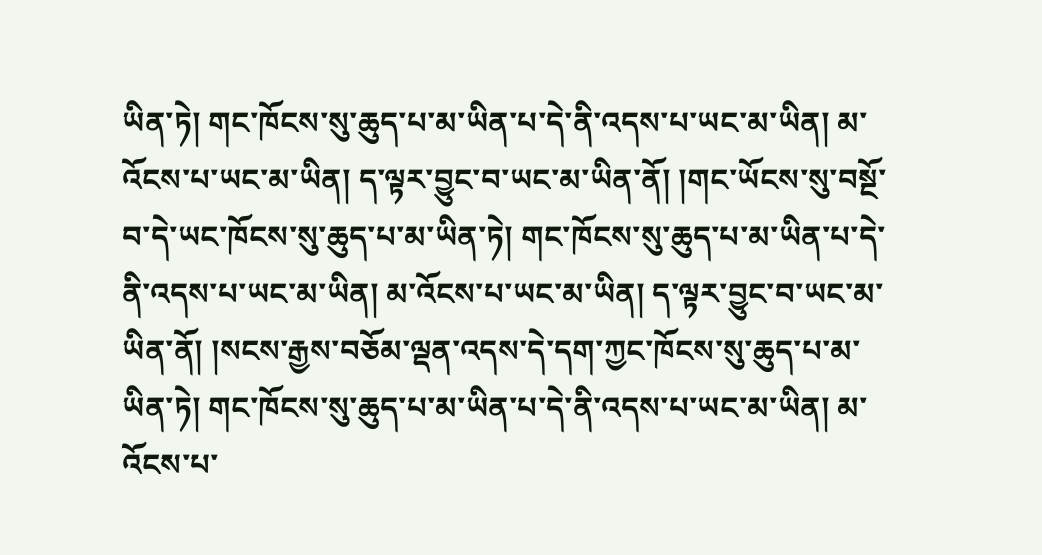ཡིན་ཏེ། གང་ཁོངས་སུ་ཆུད་པ་མ་ཡིན་པ་དེ་ནི་འདས་པ་ཡང་མ་ཡིན། མ་འོངས་པ་ཡང་མ་ཡིན། ད་ལྟར་བྱུང་བ་ཡང་མ་ཡིན་ནོ། །གང་ཡོངས་སུ་བསྔོ་བ་དེ་ཡང་ཁོངས་སུ་ཆུད་པ་མ་ཡིན་ཏེ། གང་ཁོངས་སུ་ཆུད་པ་མ་ཡིན་པ་དེ་ནི་འདས་པ་ཡང་མ་ཡིན། མ་འོངས་པ་ཡང་མ་ཡིན། ད་ལྟར་བྱུང་བ་ཡང་མ་ཡིན་ནོ། །སངས་རྒྱས་བཅོམ་ལྡན་འདས་དེ་དག་ཀྱང་ཁོངས་སུ་ཆུད་པ་མ་ཡིན་ཏེ། གང་ཁོངས་སུ་ཆུད་པ་མ་ཡིན་པ་དེ་ནི་འདས་པ་ཡང་མ་ཡིན། མ་འོངས་པ་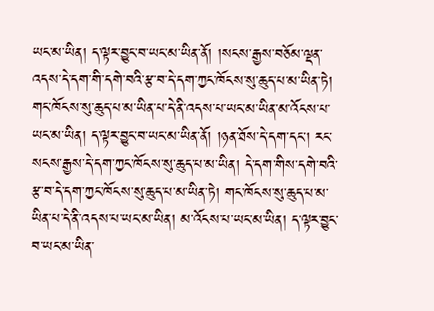ཡང་མ་ཡིན། ད་ལྟར་བྱུང་བ་ཡང་མ་ཡིན་ནོ། །སངས་རྒྱས་བཅོམ་ལྡན་འདས་དེ་དག་གི་དགེ་བའི་རྩ་བ་དེ་དག་ཀྱང་ཁོངས་སུ་ཆུད་པ་མ་ཡིན་ཏེ། གང་ཁོངས་སུ་ཆུད་པ་མ་ཡིན་པ་དེ་ནི་འདས་པ་ཡང་མ་ཡིན་མ་འོངས་པ་ཡང་མ་ཡིན། ད་ལྟར་བྱུང་བ་ཡང་མ་ཡིན་ནོ། །ཉན་ཐོས་དེ་དག་དང་། རང་སངས་རྒྱས་དེ་དག་ཀྱང་ཁོངས་སུ་ཆུད་པ་མ་ཡིན། དེ་དག་གིས་དགེ་བའི་རྩ་བ་དེ་དག་ཀྱང་ཁོངས་སུ་ཆུད་པ་མ་ཡིན་ཏེ། གང་ཁོངས་སུ་ཆུད་པ་མ་ཡིན་པ་དེ་ནི་འདས་པ་ཡང་མ་ཡིན། མ་འོངས་པ་ཡང་མ་ཡིན། ད་ལྟར་བྱུང་བ་ཡང་མ་ཡིན་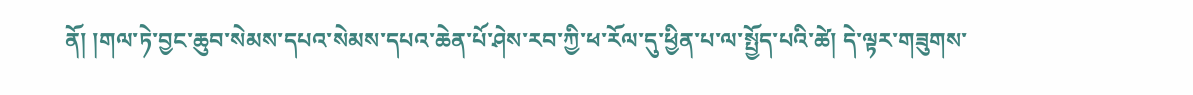ནོ། །གལ་ཏེ་བྱང་ཆུབ་སེམས་དཔའ་སེམས་དཔའ་ཆེན་པོ་ཤེས་རབ་ཀྱི་ཕ་རོལ་དུ་ཕྱིན་པ་ལ་སྤྱོད་པའི་ཚེ། དེ་ལྟར་གཟུགས་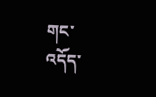གང་འདོད་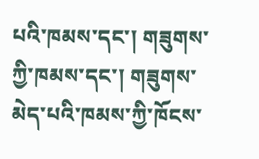པའི་ཁམས་དང་། གཟུགས་ཀྱི་ཁམས་དང་། གཟུགས་མེད་པའི་ཁམས་ཀྱི་ཁོངས་